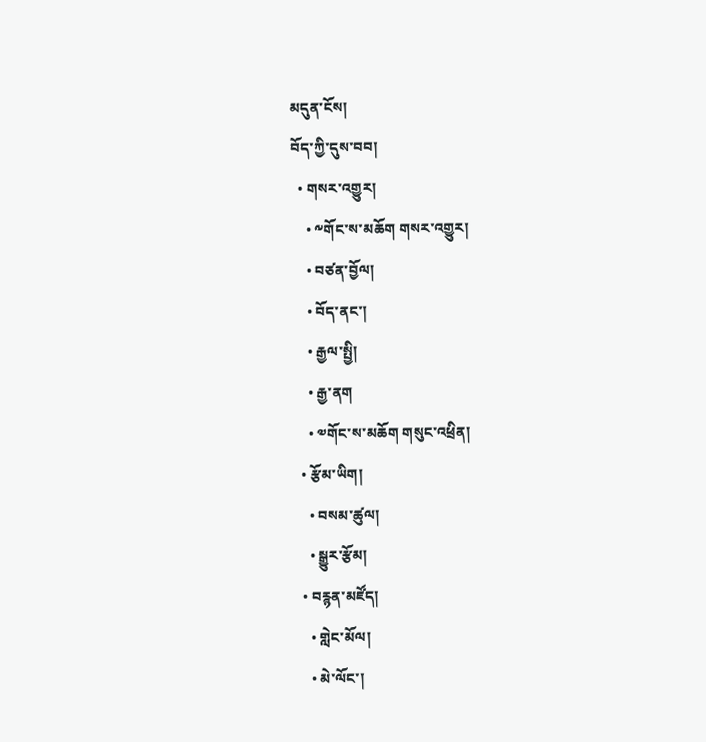མདུན་ངོས།
བོད་ཀྱི་དུས་བབ།
  • གསར་འགྱུར།
    • ༸གོང་ས་མཆོག གསར་འགྱུར།
    • བཙན་བྱོལ།
    • བོད་ནང་།
    • རྒྱལ་སྤྱི།
    • རྒྱ་ནག
    • ༧གོང་ས་མཆོག གསུང་འཕྲིན།
  • རྩོམ་ཡིག།
    • བསམ་ཚུལ།
    • སྒྱུར་རྩོམ།
  • བརྙན་མཛོད།
    • གླེང་མོལ།
    • མེ་ལོང་།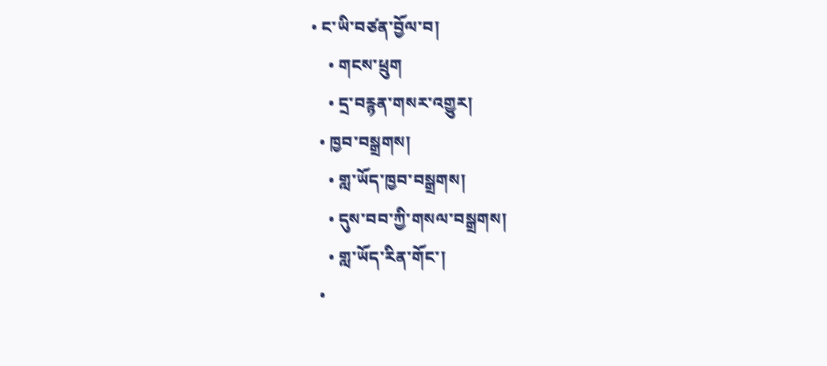• ང་ཡི་བཙན་བྱོལ་བ།
    • གངས་ཕྲུག
    • དྲ་བརྙན་གསར་འགྱུར།
  • ཁྱབ་བསྒྲགས།
    • གླ་ཡོད་ཁྱབ་བསྒྲགས།
    • དུས་བབ་ཀྱི་གསལ་བསྒྲགས།
    • གླ་ཡོད་རིན་གོང་།
  •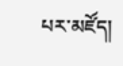པར་མཛོད།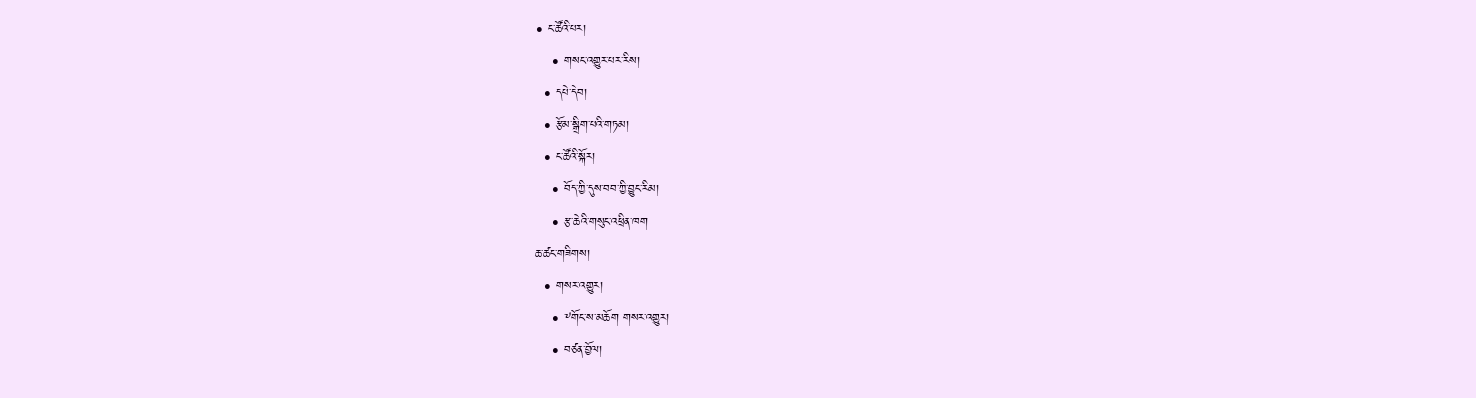• ང་ཚོའི་པར།
    • གསང་འགྱུར་པར་རིས།
  • དཔེ་དེབ།
  • རྩོམ་སྒྲིག་པའི་གཏམ།
  • ང་ཚོའི་སྐོར།
    • བོད་ཀྱི་དུས་བབ་ཀྱི་བྱུང་རིམ།
    • རྩ་ཆེའི་གསུང་འཕྲིན་ཁག
ཆ་ཚང་གཟིགས།
  • གསར་འགྱུར།
    • ༸གོང་ས་མཆོག གསར་འགྱུར།
    • བཙན་བྱོལ།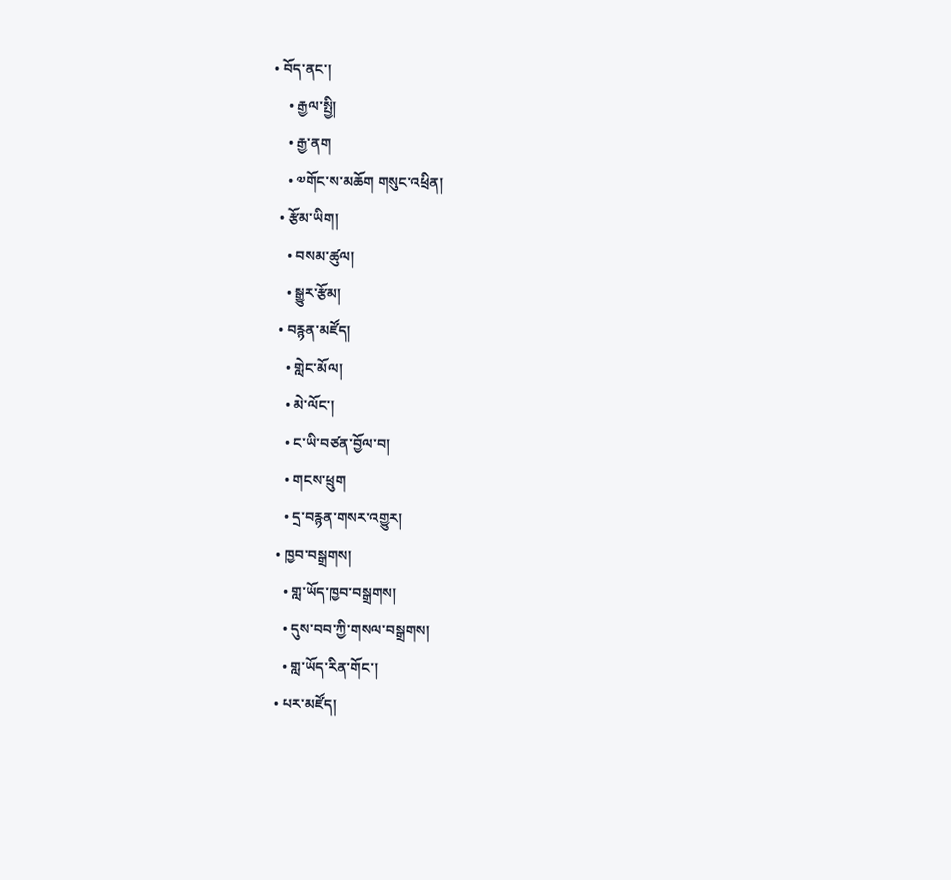• བོད་ནང་།
    • རྒྱལ་སྤྱི།
    • རྒྱ་ནག
    • ༧གོང་ས་མཆོག གསུང་འཕྲིན།
  • རྩོམ་ཡིག།
    • བསམ་ཚུལ།
    • སྒྱུར་རྩོམ།
  • བརྙན་མཛོད།
    • གླེང་མོལ།
    • མེ་ལོང་།
    • ང་ཡི་བཙན་བྱོལ་བ།
    • གངས་ཕྲུག
    • དྲ་བརྙན་གསར་འགྱུར།
  • ཁྱབ་བསྒྲགས།
    • གླ་ཡོད་ཁྱབ་བསྒྲགས།
    • དུས་བབ་ཀྱི་གསལ་བསྒྲགས།
    • གླ་ཡོད་རིན་གོང་།
  • པར་མཛོད།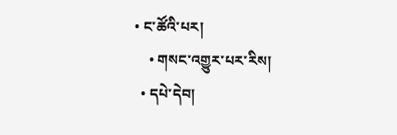• ང་ཚོའི་པར།
    • གསང་འགྱུར་པར་རིས།
  • དཔེ་དེབ།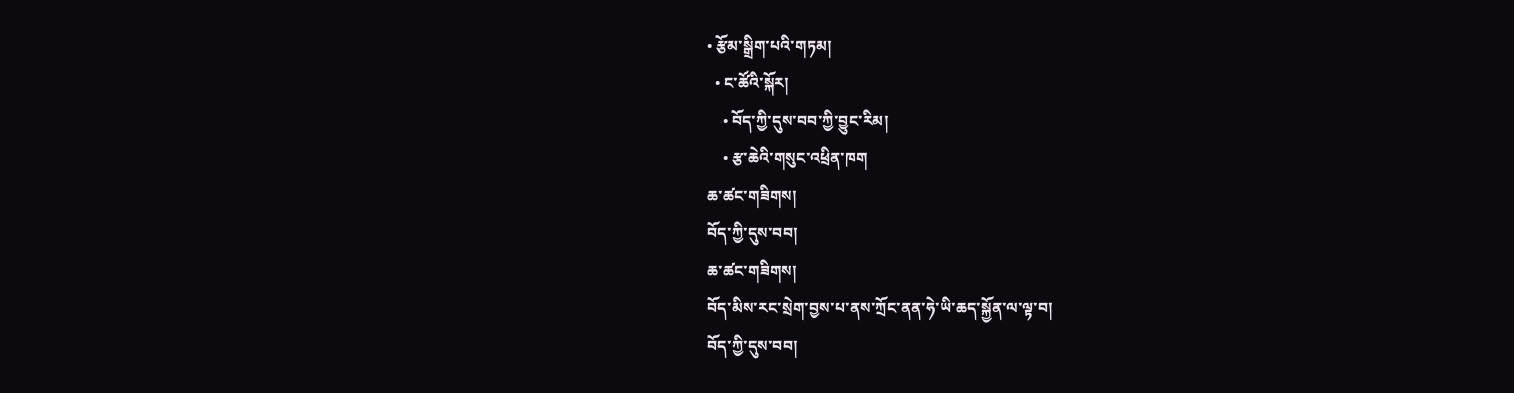• རྩོམ་སྒྲིག་པའི་གཏམ།
  • ང་ཚོའི་སྐོར།
    • བོད་ཀྱི་དུས་བབ་ཀྱི་བྱུང་རིམ།
    • རྩ་ཆེའི་གསུང་འཕྲིན་ཁག
ཆ་ཚང་གཟིགས།
བོད་ཀྱི་དུས་བབ།
ཆ་ཚང་གཟིགས།
བོད་མིས་རང་སྲེག་བྱས་པ་ནས་ཀྲོང་ནན་ཧེ་ཡི་ཆད་སྐྱོན་ལ་ལྟ་བ།
བོད་ཀྱི་དུས་བབ།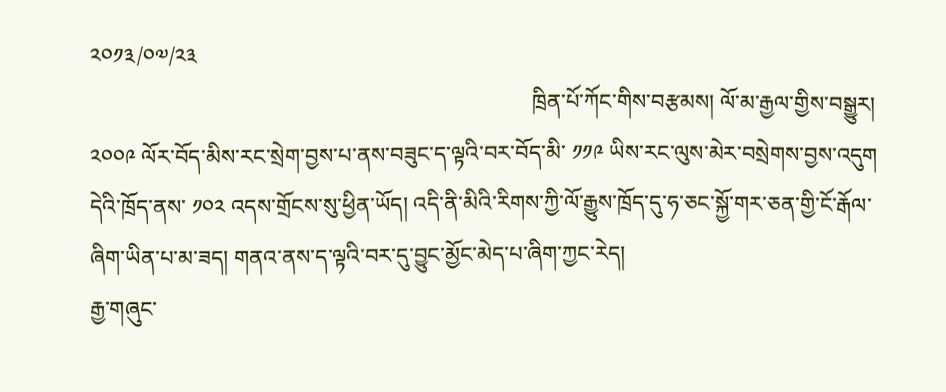༢༠༡༣/༠༧/༢༣
                                                                                 ཁྲིན་པོ་ཀོང་གིས་བརྩམས། ལོ་མ་རྒྱལ་གྱིས་བསྒྱུར།
༢༠༠༩ ལོར་བོད་མིས་རང་སྲེག་བྱས་པ་ནས་བཟུང་ད་ལྟའི་བར་བོད་མི་ ༡༡༩ ཡིས་རང་ལུས་མེར་བསྲེགས་བྱས་འདུག  དེའི་ཁྲོད་ནས་ ༡༠༢ འདས་གྲོངས་སུ་ཕྱིན་ཡོད། འདི་ནི་མིའི་རིགས་ཀྱི་ལོ་རྒྱུས་ཁྲོད་དུ་ཧ་ཅང་སྐྱོ་གར་ཅན་གྱི་ངོ་རྒོལ་ཞིག་ཡིན་པ་མ་ཟད། གནའ་ནས་ད་ལྟའི་བར་དུ་བྱུང་མྱོང་མེད་པ་ཞིག་ཀྱང་རེད།
རྒྱ་གཞུང་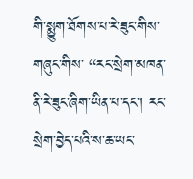གི་སྨྱུག་ཐོགས་པ་རེ་ཟུང་གིས་གཞུང་གིས་ “རང་སྲེག་མཁན་ནི་རེ་ཟུང་ཞིག་ཡིན་པ་དང་། རང་སྲེག་བྱེད་པའི་ས་ཆ་ཡང་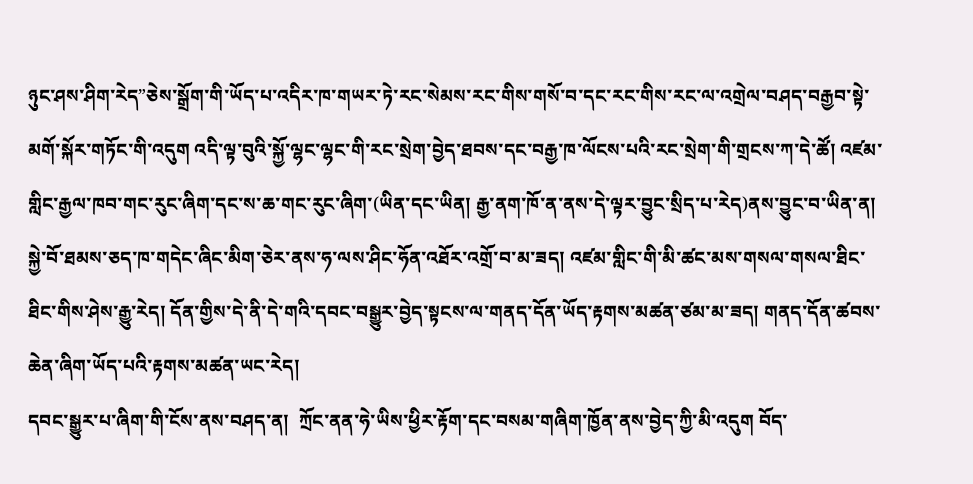ཉུང་ཤས་ཤིག་རེད”ཅེས་སྒྲོག་གི་ཡོད་པ་འདིར་ཁ་གཡར་ཏེ་རང་སེམས་རང་གིས་གསོ་བ་དང་རང་གིས་རང་ལ་འགྲེལ་བཤད་བརྒྱབ་སྟེ་མགོ་སྐོར་གཏོང་གི་འདུག འདི་ལྟ་བུའི་སྐྱོ་ལྷང་ལྷང་གི་རང་སྲེག་བྱེད་ཐབས་དང་བརྒྱ་ཁ་ལོངས་པའི་རང་སྲེག་གི་གྲངས་ཀ་དེ་ཚོ། འཛམ་གླིང་རྒྱལ་ཁབ་གང་རུང་ཞིག་དང་ས་ཆ་གང་རུང་ཞིག་(ཡིན་དང་ཡིན། རྒྱ་ནག་ཁོ་ན་ནས་དེ་ལྟར་བྱུང་སྲིད་པ་རེད)ནས་བྱུང་བ་ཡིན་ན།  སྐྱེ་བོ་ཐམས་ཅད་ཁ་གདེང་ཞིང་མིག་ཅེར་ནས་ཧ་ལས་ཤིང་ཧོན་འཐོར་འགྲོ་བ་མ་ཟད། འཛམ་གླིང་གི་མི་ཚང་མས་གསལ་གསལ་ཐིང་ཐིང་གིས་ཤེས་རྒྱུ་རེད། དོན་གྱིས་དེ་ནི་དེ་གའི་དབང་བསྒྱུར་བྱེད་སྟངས་ལ་གནད་དོན་ཡོད་རྟགས་མཚན་ཙམ་མ་ཟད། གནད་དོན་ཚབས་ཆེན་ཞིག་ཡོད་པའི་རྟགས་མཚན་ཡང་རེད།
དབང་སྒྱུར་པ་ཞིག་གི་ངོས་ནས་བཤད་ན།  ཀྲོང་ནན་ཧེ་ཡིས་ཕྱིར་རྟོག་དང་བསམ་གཞིག་ཁྱོན་ནས་བྱེད་ཀྱི་མི་འདུག བོད་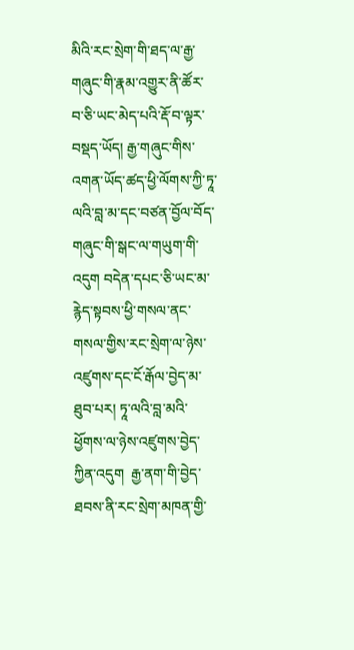མིའི་རང་སྲེག་གི་ཐད་ལ་རྒྱ་གཞུང་གི་རྣམ་འགྱུར་ནི་ཚོར་བ་ཅི་ཡང་མེད་པའི་རྡོ་བ་ལྟར་བསྡད་ཡོད། རྒྱ་གཞུང་གིས་འགན་ཡོད་ཚད་ཕྱི་ལོགས་ཀྱི་ཏཱ་ལའི་བླ་མ་དང་བཙན་བྱོལ་བོད་གཞུང་གི་སྒང་ལ་གཡུག་གི་འདུག བདེན་དཔང་ཅི་ཡང་མ་རྙེད་སྟབས་ཕྱི་གསལ་ནང་གསལ་གྱིས་རང་སྲེག་ལ་ཉེས་འཛུགས་དང་ངོ་རྒོལ་བྱེད་མ་ཐུབ་པར། ཏཱ་ལའི་བླ་མའི་ཕྱོགས་ལ་ཉེས་འཛུགས་བྱེད་ཀྱིན་འདུག  རྒྱ་ནག་གི་བྱེད་ཐབས་ནི་རང་སྲེག་མཁན་གྱི་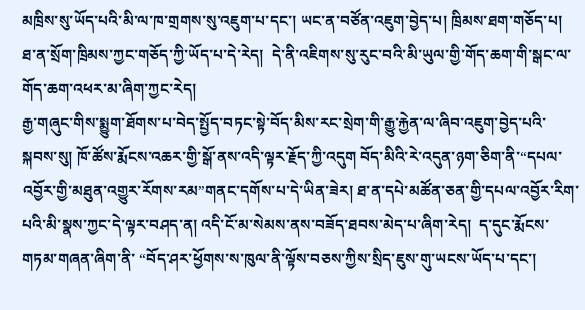མཁྲིས་སུ་ཡོད་པའི་མི་ལ་ཁ་གྲགས་སུ་འཇུག་པ་དང་། ཡང་ན་བཙོན་འཇུག་བྱེད་པ། ཁྲིམས་ཐག་གཅོད་པ། ཐ་ན་སྲོག་ཁྲིམས་ཀྱང་གཅོད་ཀྱི་ཡོད་པ་དེ་རེད།  དེ་ནི་འཇིགས་སུ་རུང་བའི་མི་ཡུལ་གྱི་གོད་ཆག་གི་སྒང་ལ་གོད་ཆག་འཕར་མ་ཞིག་ཀྱང་རེད།
རྒྱ་གཞུང་གིས་སྨྱུག་ཐོགས་པ་བེད་སྤྱོད་བཏང་སྟེ་བོད་མིས་རང་སྲེག་གི་རྒྱུ་རྐྱེན་ལ་ཞིབ་འཇུག་བྱེད་པའི་སྐབས་སུ། ཁོ་ཚོས་རྨོངས་འཆར་གྱི་སྒོ་ནས་འདི་ལྟར་རྗོད་ཀྱི་འདུག བོད་མིའི་རེ་འདུན་ཉག་ཅིག་ནི་“དཔལ་འབྱོར་གྱི་མཐུན་འགྱུར་རོགས་རམ”གནང་དགོས་པ་དེ་ཡིན་ཟེར། ཐ་ན་དཔེ་མཚོན་ཅན་གྱི་དཔལ་འབྱོར་རིག་པའི་མི་སྣས་ཀྱང་དེ་ལྟར་བཤད་ན། འདི་ངོ་མ་སེམས་ནས་བཟོད་ཐབས་མེད་པ་ཞིག་རེད།  ད་དུང་རྨོངས་གཏམ་གཞན་ཞིག་ནི་ “བོད་ཤར་ཕྱོགས་ས་ཁུལ་ནི་ལྟོས་བཅས་ཀྱིས་སྲིད་ཇུས་གུ་ཡངས་ཡོད་པ་དང་།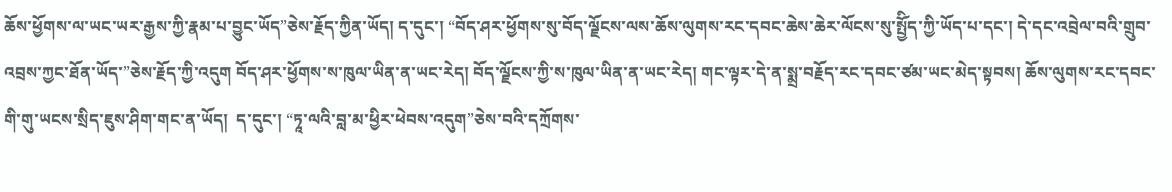ཆོས་ཕྱོགས་ལ་ཡང་ཡར་རྒྱས་ཀྱི་རྣམ་པ་བྱུང་ཡོད”ཅེས་རྗོད་ཀྱིན་ཡོད། ད་དུང་། “བོད་ཤར་ཕྱོགས་སུ་བོད་ལྗོངས་ལས་ཆོས་ལུགས་རང་དབང་ཆེས་ཆེར་ལོངས་སུ་སྤྱོིད་ཀྱི་ཡོད་པ་དང་། དེ་དང་འབྲེལ་བའི་གྲུབ་འབྲས་ཀྱང་ཐོན་ཡོད་”ཅེས་རྗོད་ཀྱི་འདུག བོད་ཤར་ཕྱོགས་ས་ཁུལ་ཡིན་ན་ཡང་རེད། བོད་ལྗོངས་ཀྱི་ས་ཁུལ་ཡིན་ན་ཡང་རེད། གང་ལྟར་དེ་ན་སྨྲ་བརྗོད་རང་དབང་ཙམ་ཡང་མེད་སྟབས། ཆོས་ལུགས་རང་དབང་གི་གུ་ཡངས་སྲིད་ཇུས་ཤིག་གང་ན་ཡོད།  ད་དུང་། “ཏཱ་ལའི་བླ་མ་ཕྱིར་ཕེབས་འདུག”ཅེས་བའི་དཀྲོགས་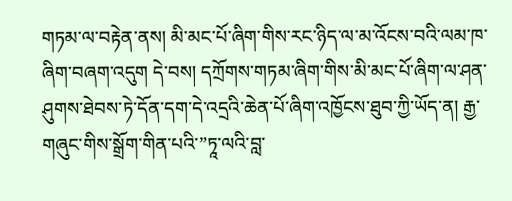གཏམ་ལ་བརྟེན་ནས། མི་མང་པོ་ཞིག་གིས་རང་ཉིད་ལ་མ་འོངས་བའི་ལམ་ཁ་ཞིག་བཞག་འདུག དེ་བས། དཀྲོགས་གཏམ་ཞིག་གིས་མི་མང་པོ་ཞིག་ལ་ཤན་ཤུགས་ཐེབས་ཏེ་དོན་དག་དེ་འདྲའི་ཆེན་པོ་ཞིག་འཁྱོངས་ཐུབ་ཀྱི་ཡོད་ན། རྒྱ་གཞུང་གིས་སྒྲོག་གིན་པའི་”ཏཱ་ལའི་བླ་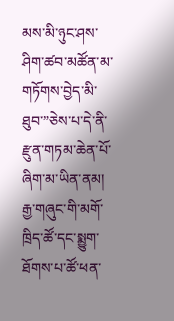མས་མི་ཉུང་ཤས་ཤིག་ཚབ་མཚོན་མ་གཏོགས་བྱེད་མི་ཐུབ་”ཅེས་པ་དེ་ནི་རྫུན་གཏམ་ཆེན་པོ་ཞིག་མ་ཡིན་ནམ།
རྒྱ་གཞུང་གི་མགོ་ཁྲིད་ཚོ་དང་སྨྱུག་ཐོགས་པ་ཚོ་ཕན་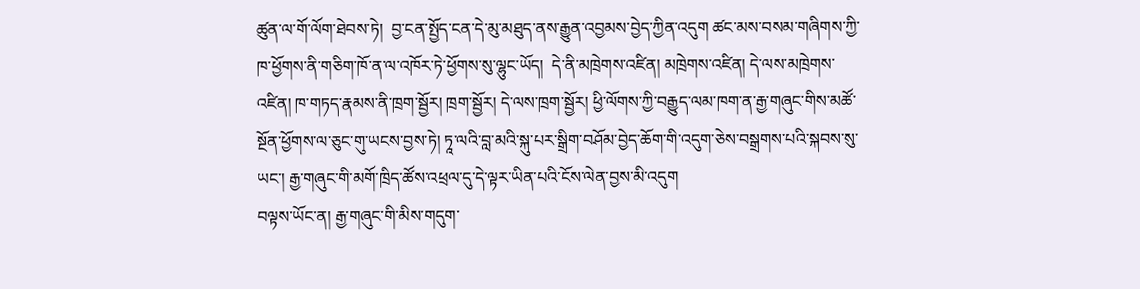ཚུན་ལ་གོ་ལོག་ཐེབས་ཏེ།  བྱ་ངན་སྤྱོད་ངན་དེ་མུ་མཐུད་ནས་རྒྱུན་འབྱམས་བྱེད་ཀྱིན་འདུག ཚང་མས་བསམ་གཞིགས་ཀྱི་ཁ་ཕྱོགས་ནི་གཅིག་ཁོ་ན་ལ་འཁོར་ཏེ་ཕྱོགས་སུ་ལྷུང་ཡོད།  དེ་ནི་མཁྲེགས་འཛིན། མཁྲེགས་འཛིན། དེ་ལས་མཁྲེགས་འཛིན། ཁ་གཏད་རྣམས་ནི་ཁྲག་སྦྱོར། ཁྲག་སྦྱོར། དེ་ལས་ཁྲག་སྦྱོར། ཕྱི་ལོགས་ཀྱི་བརྒྱུད་ལམ་ཁག་ན་རྒྱ་གཞུང་གིས་མཚོ་སྔོན་ཕྱོགས་ལ་ཅུང་གུ་ཡངས་བྱས་ཏེ། ཏཱ་ལའི་བླ་མའི་སྐུ་པར་སྒྲིག་བཤོམ་བྱེད་ཆོག་གི་འདུག་ཅེས་བསྒྲགས་པའི་སྐབས་སུ་ཡང་། རྒྱ་གཞུང་གི་མགོ་ཁྲིད་ཚོས་འཕྲལ་དུ་དེ་ལྟར་ཡིན་པའི་ངོས་ལེན་བྱས་མི་འདུག
བལྟས་ཡོང་ན། རྒྱ་གཞུང་གི་མིས་གདུག་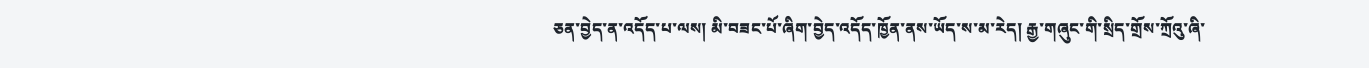ཅན་བྱེད་ན་འདོད་པ་ལས། མི་བཟང་པོ་ཞིག་བྱེད་འདོད་ཁྱོན་ནས་ཡོད་ས་མ་རེད། རྒྱ་གཞུང་གི་སྲིད་གྲོས་ཀྲོའུ་ཞི་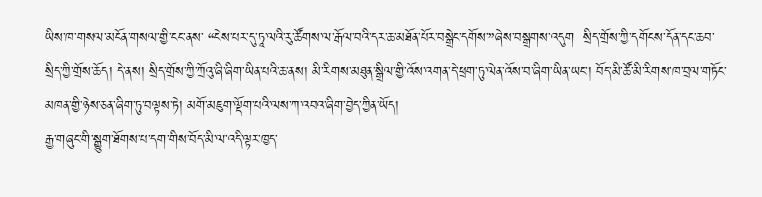ཡིས་ཁ་གསལ་མངོན་གསལ་གྱི་ངང་ནས་ “ངེས་པར་དུ་ཏཱ་ལའི་རུ་ཚོགས་ལ་རྒོལ་བའི་དར་ཆ་མཐོན་པོར་བསྒྲེང་དགོས་”ཞེས་བསྒྲགས་འདུག  སྲིད་གྲོས་ཀྱི་དགོངས་དོན་དང་ཆབ་སྲིད་ཀྱི་གྲོས་ཆོད། དེ་ནས། སྲིད་གྲོས་ཀྱི་ཀྲོའུ་ཞི་ཞིག་ཡིན་པའི་ཆ་ནས། མི་རིགས་མཐུན་སྒྲིལ་གྱི་འོས་འགན་དེ་ཕྲག་ཏུ་ལེན་འོས་བ་ཞིག་ཡིན་ཡང་། བོད་མི་ཚོ་མི་རིགས་ཁ་བྲལ་གཏོང་མཁན་གྱི་ཉེས་ཅན་ཞིག་ཏུ་བལྟས་ཏེ། མགོ་མཇུག་ལྡོག་པའི་ལས་ཀ་འབའ་ཞིག་བྱེད་ཀྱིན་ཡོད།
རྒྱ་གཞུང་གི་སྒྱུག་ཐོགས་པ་དག་གིས་བོད་མི་ལ་འདི་ལྟར་ཁྱད་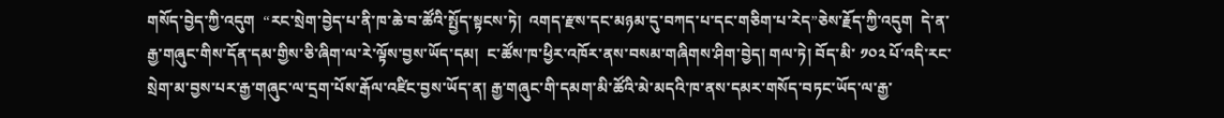གསོད་བྱེད་ཀྱི་འདུག  “རང་སྲེག་བྱེད་པ་ནི་ཁ་ཆེ་བ་ཚོའི་སྤྱོད་སྟངས་ཏེ།  འགད་རྫས་དང་མཉམ་དུ་བཀད་པ་དང་གཅིག་པ་རེད”ཅེས་རྗོད་ཀྱི་འདུག  དེ་ན་རྒྱ་གཞུང་གིས་དོན་དམ་གྱིས་ཅི་ཞིག་ལ་རེ་ལྟོས་བྱས་ཡོད་དམ།  ང་ཚོས་ཁ་ཕྱིར་འཁོར་ནས་བསམ་གཞིགས་ཤིག་བྱེད། གལ་ཏེ། བོད་མི་ ༡༠༢ པོ་འདི་རང་སྲེག་མ་བྱས་པར་རྒྱ་གཞུང་ལ་དྲག་པོས་རྒོལ་འཛིང་བྱས་ཡོད་ན། རྒྱ་གཞུང་གི་དམག་མི་ཚོའི་མེ་མདའི་ཁ་ནས་དམར་གསོད་བཏང་ཡོད་ལ་རྒྱ་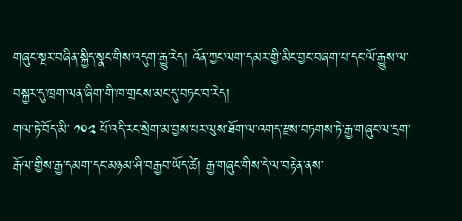གཞུང་སྔར་བཞིན་སྐྱིད་སྣང་གིས་འདུག་རྒྱུ་རེད། འོན་ཀྱང་ལག་དམར་གྱི་མིང་བྱང་བཞག་པ་དང་ལོ་རྒྱུས་ལ་བསྐྱར་དུ་ཁྲག་ལན་ཞིག་གི་ཁ་གྲངས་མང་དུ་བཏང་བ་རེད།
གལ་ཏེ་བོད་མི་ ༡༠༢ པོ་འདི་རང་སྲེག་མ་བྱས་པར་ལུས་ཐོག་ལ་འགད་རྫས་བཏགས་ཏེ་རྒྱ་གཞུང་ལ་དྲག་རྒོལ་གྱིས་རྒྱ་དམག་དང་མཉམ་ཤི་བརྒྱབ་ཡོད་ཚེ། རྒྱ་གཞུང་གིས་དེ་ལ་བརྟེན་ནས་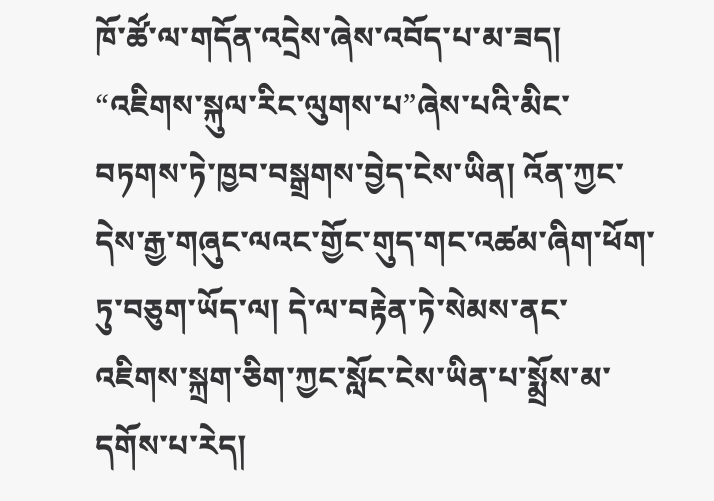ཁོ་ཚོ་ལ་གདོན་འདྲེས་ཞེས་འབོད་པ་མ་ཟད། “འཇིགས་སྐུལ་རིང་ལུགས་པ”ཞེས་པའི་མིང་བཏགས་ཏེ་ཁྱབ་བསྒྲགས་བྱེད་ངེས་ཡིན། འོན་ཀྱང་དེས་རྒྱ་གཞུང་ལའང་གྱོང་གུད་གང་འཚམ་ཞིག་ཕོག་ཏུ་བཅུག་ཡོད་ལ། དེ་ལ་བརྟེན་ཏེ་སེམས་ནང་འཇིགས་སྐྲག་ཅིག་ཀྱང་སློང་ངེས་ཡིན་པ་སྨྲོས་མ་དགོས་པ་རེད།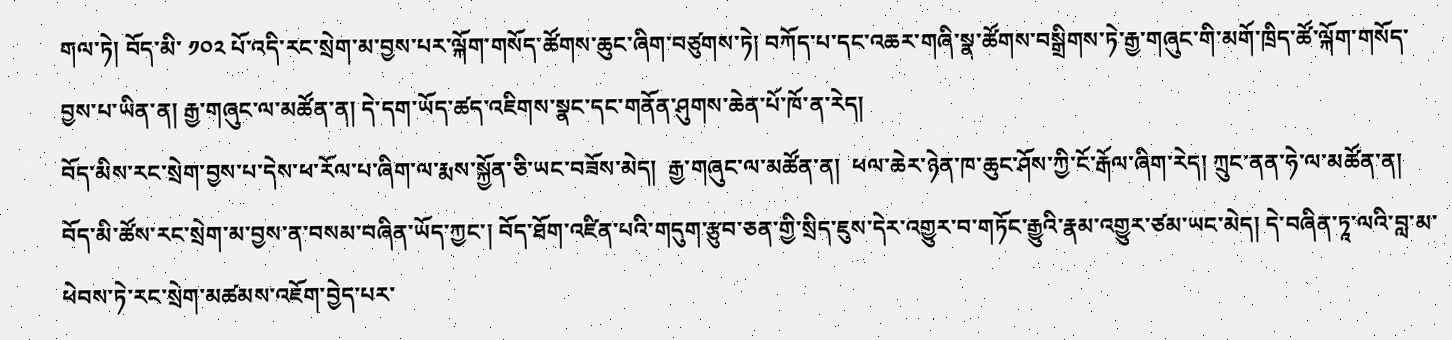གལ་ཏེ། བོད་མི་ ༡༠༢ པོ་འདི་རང་སྲེག་མ་བྱས་པར་ལྐོག་གསོད་ཚོགས་ཆུང་ཞིག་བཙུགས་ཏེ། བཀོད་པ་དང་འཆར་གཞི་སྣ་ཚོགས་བསྒྲིགས་ཏེ་རྒྱ་གཞུང་གི་མགོ་ཁྲིད་ཚོ་ལྐོག་གསོད་བྱས་པ་ཡིན་ན། རྒྱ་གཞུང་ལ་མཚོན་ན། དེ་དག་ཡོད་ཚད་འཇིགས་སྣང་དང་གནོན་ཤུགས་ཆེན་པོ་ཁོ་ན་རེད།
བོད་མིས་རང་སྲེག་བྱས་པ་དེས་ཕ་རོལ་པ་ཞིག་ལ་རྨས་སྐྱོན་ཅི་ཡང་བཟོས་མེད།  རྒྱ་གཞུང་ལ་མཚོན་ན།  ཕལ་ཆེར་ཉེན་ཁ་ཆུང་ཤོས་ཀྱི་ངོ་རྒོལ་ཞིག་རེད། ཀྲུང་ནན་ཧེ་ལ་མཚོན་ན། བོད་མི་ཚོས་རང་སྲེག་མ་བྱས་ན་བསམ་བཞིན་ཡོད་ཀྱང་། བོད་ཐོག་འཛིན་པའི་གདུག་རྩུབ་ཅན་གྱི་སྲིད་ཇུས་དེར་འགྱུར་བ་གཏོང་རྒྱུའི་རྣམ་འགྱུར་ཙམ་ཡང་མེད། དེ་བཞིན་ཏཱ་ལའི་བླ་མ་ཕེབས་ཏེ་རང་སྲེག་མཚམས་འཇོག་བྱེད་པར་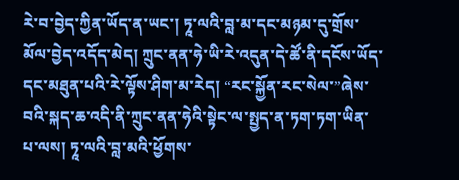རེ་བ་བྱེད་ཀྱིན་ཡོད་ན་ཡང་། ཏཱ་ལའི་བླ་མ་དང་མཉམ་དུ་གྲོས་མོལ་བྱེད་འདོད་མེད། ཀྲུང་ནན་ཧེ་ཡི་རེ་འདུན་དེ་ཚོ་ནི་དངོས་ཡོད་དང་མཐུན་པའི་རེ་ལྟོས་ཤིག་མ་རེད། “རང་སྐྱོན་རང་སེལ་”ཞེས་བའི་སྐད་ཆ་འདི་ནི་ཀྲུང་ནན་ཧེའི་སྟེང་ལ་སྤྱད་ན་ཏག་ཏག་ཡིན་པ་ལས། ཏཱ་ལའི་བླ་མའི་ཕྱོགས་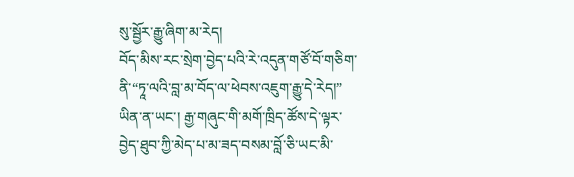སུ་སྦྱོར་རྒྱུ་ཞིག་མ་རེད།
བོད་མིས་རང་སྲེག་བྱེད་པའི་རེ་འདུན་གཙོ་བོ་གཅིག་ནི་“ཏཱ་ལའི་བླ་མ་བོད་ལ་ཕེབས་འཇུག་རྒྱུ་དེ་རེད།” ཡིན་ན་ཡང་། རྒྱ་གཞུང་གི་མགོ་ཁྲིད་ཚོས་དེ་ལྟར་བྱེད་ཐུབ་ཀྱི་མེད་པ་མ་ཟད་བསམ་བློ་ཅི་ཡང་མི་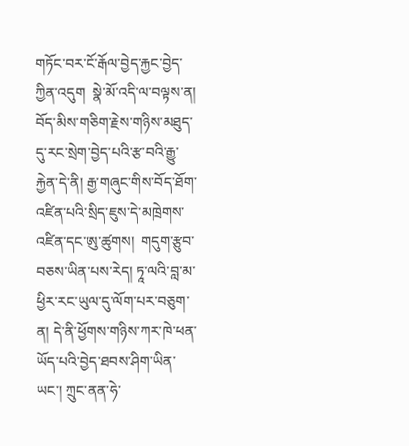གཏོང་བར་ངོ་རྒོལ་བྱེད་རྐྱང་བྱེད་ཀྱིན་འདུག  སྣེ་མོ་འདི་ལ་བལྟས་ན། བོད་མིས་གཅིག་རྗེས་གཉིས་མཐུད་དུ་རང་སྲེག་བྱེད་པའི་རྩ་བའི་རྒྱུ་རྐྱེན་དེ་ནི། རྒྱ་གཞུང་གིས་བོད་ཐོག་འཛིན་པའི་སྲིད་ཇུས་དེ་མཁྲེགས་འཛིན་དང་ཨུ་ཚུགས།  གདུག་རྩུབ་བཅས་ཡིན་པས་རེད། ཏཱ་ལའི་བླ་མ་ཕྱིར་རང་ཡུལ་དུ་ལོག་པར་བཅུག་ན། དེ་ནི་ཕྱོགས་གཉིས་ཀར་ཁེ་ཕན་ཡོད་པའི་བྱེད་ཐབས་ཤིག་ཡིན་ཡང་། ཀྲུང་ནན་ཧེ་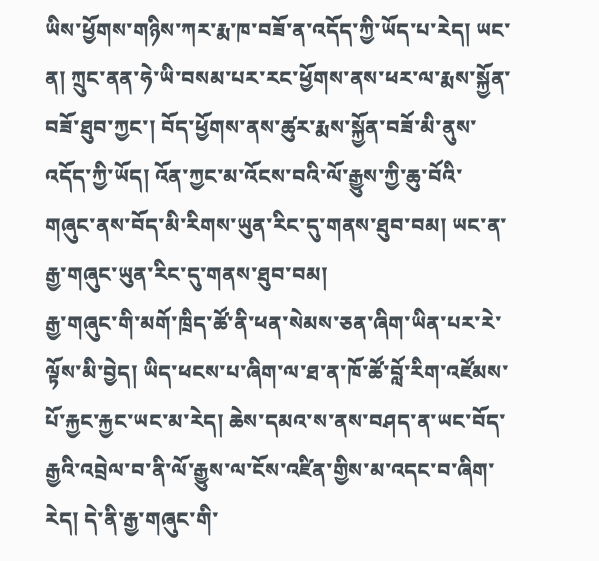ཡིས་ཕྱོགས་གཉིས་ཀར་རྨ་ཁ་བཟོ་ན་འདོད་ཀྱི་ཡོད་པ་རེད། ཡང་ན། ཀྲུང་ནན་ཧེ་ཡི་བསམ་པར་རང་ཕྱོགས་ནས་ཕར་ལ་རྨས་སྐྱོན་བཟོ་ཐུབ་ཀྱང་། བོད་ཕྱོགས་ནས་ཚུར་རྨས་སྐྱོན་བཟོ་མི་ནུས་འདོད་ཀྱི་ཡོད། འོན་ཀྱང་མ་འོངས་བའི་ལོ་རྒྱུས་ཀྱི་ཆུ་བོའི་གཞུང་ནས་བོད་མི་རིགས་ཡུན་རིང་དུ་གནས་ཐུབ་བམ། ཡང་ན་རྒྱ་གཞུང་ཡུན་རིང་དུ་གནས་ཐུབ་བམ།
རྒྱ་གཞུང་གི་མགོ་ཁྲིད་ཚོ་ནི་ཕན་སེམས་ཅན་ཞིག་ཡིན་པར་རེ་ལྟོས་མི་བྱེད། ཡིད་ཕངས་པ་ཞིག་ལ་ཐ་ན་ཁོ་ཚོ་བློ་རིག་འཛོམས་པོ་རྐྱང་རྐྱང་ཡང་མ་རེད། ཆེས་དམའ་ས་ནས་བཤད་ན་ཡང་བོད་རྒྱའི་འབྲེལ་བ་ནི་ལོ་རྒྱུས་ལ་ངོས་འཛིན་གྱིས་མ་འདང་བ་ཞིག་རེད། དེ་ནི་རྒྱ་གཞུང་གི་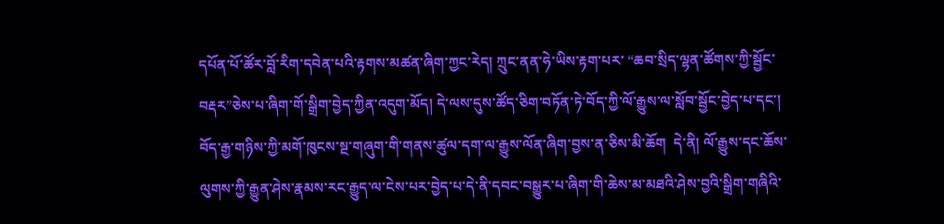དཔོན་པོ་ཚོར་བློ་རིག་དབེན་པའི་རྟགས་མཚན་ཞིག་ཀྱང་རེད། ཀྲུང་ནན་ཧེ་ཡིས་རྟག་པར་ “ཆབ་སྲིད་ལྷན་ཚོགས་ཀྱི་སྦྱོང་བརྡར”ཅེས་པ་ཞིག་གོ་སྒྲིག་བྱེད་ཀྱིན་འདུག་མོད། དེ་ལས་དུས་ཚོད་ཅིག་བཏོན་ཏེ་བོད་ཀྱི་ལོ་རྒྱུས་ལ་སློབ་སྦྱོང་བྱེད་པ་དང་། བོད་རྒྱ་གཉིས་ཀྱི་མགོ་ཁུངས་སྔ་གཞུག་གི་གནས་ཚུལ་དག་ལ་རྒྱུས་ལོན་ཞིག་བྱས་ན་ཅིས་མི་ཆོག  དེ་ནི། ལོ་རྒྱུས་དང་ཆོས་ལུགས་ཀྱི་རྒྱུན་ཤེས་རྣམས་རང་རྒྱུད་ལ་ངེས་པར་བྱེད་པ་དེ་ནི་དབང་བསྒྱུར་པ་ཞིག་གི་ཆེས་མ་མཐའི་ཤེས་བྱའི་སྒྲིག་གཞིའི་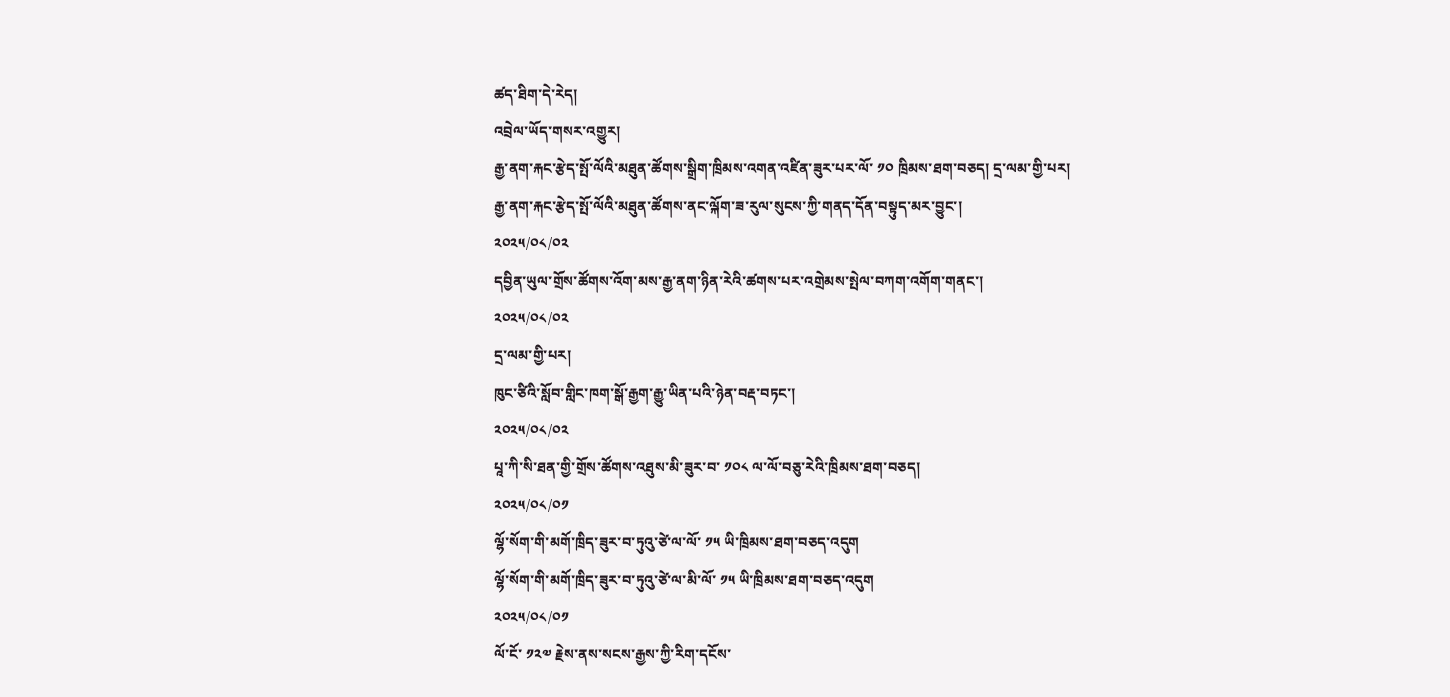ཚད་ཐིག་དེ་རེད།
འབྲེལ་ཡོད་གསར་འགྱུར།
རྒྱ་ནག་རྐང་རྩེད་སྤོ་ལོའི་མཐུན་ཚོགས་སྒྲིག་ཁྲིམས་འགན་འཛིན་ཟུར་པར་ལོ་ ༡༠ ཁྲིམས་ཐག་བཅད། དྲ་ལམ་གྱི་པར།
རྒྱ་ནག་རྐང་རྩེད་སྤོ་ལོའི་མཐུན་ཚོགས་ནང་ལྐོག་ཟ་རུལ་སུངས་ཀྱི་གནད་དོན་བསྟུད་མར་བྱུང་།
༢༠༢༥/༠༨/༠༢
དབྱིན་ཡུལ་གྲོས་ཚོགས་འོག་མས་རྒྱ་ནག་ཉིན་རེའི་ཚགས་པར་འགྲེམས་སྤེལ་བཀག་འགོག་གནང་།
༢༠༢༥/༠༨/༠༢
དྲ་ལམ་གྱི་པར།
ཁུང་ཙིའི་སློབ་གླིང་ཁག་སྒོ་རྒྱག་རྒྱུ་ཡིན་པའི་ཉེན་བརྡ་བཏང་།
༢༠༢༥/༠༨/༠༢
པཱ་ཀི་སི་ཐན་གྱི་གྲོས་ཚོགས་འཐུས་མི་ཟུར་བ་ ༡༠༨ ལ་ལོ་བཅུ་རེའི་ཁྲིམས་ཐག་བཅད།
༢༠༢༥/༠༨/༠༡
ལྷོ་སོག་གི་མགོ་ཁྲིད་ཟུར་བ་ཏུའུ་ཙེ་ལ་ལོ་ ༡༥ ཡི་ཁྲིམས་ཐག་བཅད་འདུག
ལྷོ་སོག་གི་མགོ་ཁྲིད་ཟུར་བ་ཏུའུ་ཙེ་ལ་མི་ལོ་ ༡༥ ཡི་ཁྲིམས་ཐག་བཅད་འདུག
༢༠༢༥/༠༨/༠༡
ལོ་ངོ་ ༡༢༧ རྗེས་ནས་སངས་རྒྱས་ཀྱི་རིག་དངོས་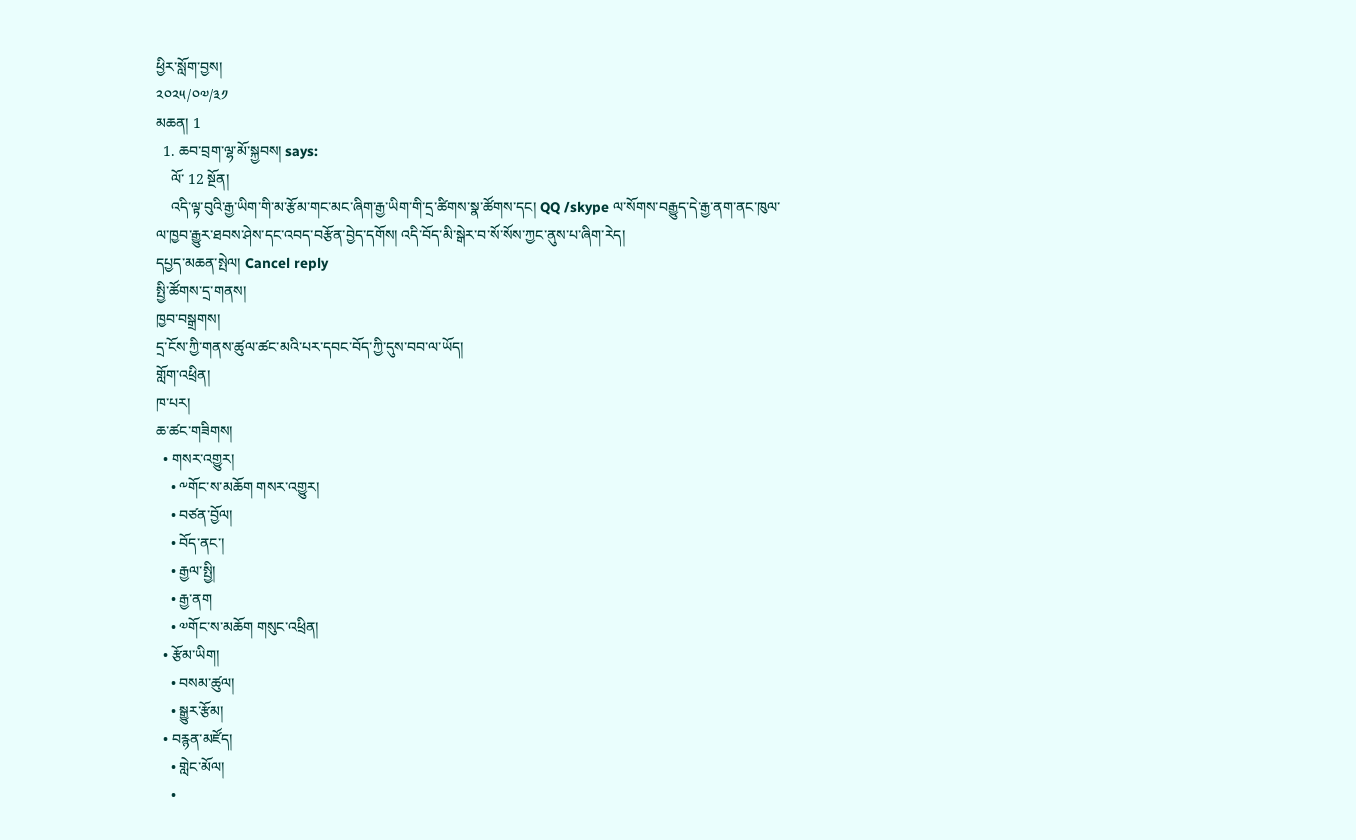ཕྱིར་སློག་བྱས།
༢༠༢༥/༠༧/༣༡
མཆན། 1
  1. ཆབ་བྲག་ལྷ་མོ་སྐྱབས། says:
    ལོ་ 12 སྔོན།
    འདི་ལྟ་བུའི་རྒྱ་ཡིག་གི་མ་རྩོམ་གང་མང་ཞིག་རྒྱ་ཡིག་གི་དྲ་ཚིགས་སྣ་ཚོགས་དང། QQ /skype ལ་སོགས་བརྒྱུད་དེ་རྒྱ་ནག་ནང་ཁུལ་ལ་ཁྱབ་རྒྱུར་ཐབས་ཤེས་དང་འབད་བརྩོན་བྱེད་དགོས། འདི་བོད་མི་སྒེར་བ་སོ་སོས་ཀྱང་ནུས་པ་ཞིག་རེད།
དཔྱད་མཆན་སྤེལ། Cancel reply
སྤྱི་ཚོགས་དྲ་གནས།
ཁྱབ་བསྒྲགས།
དྲ་ངོས་ཀྱི་གནས་ཚུལ་ཚང་མའི་པར་དབང་བོད་ཀྱི་དུས་བབ་ལ་ཡོད།
གློག་འཕྲིན།
ཁ་པར།
ཆ་ཚང་གཟིགས།
  • གསར་འགྱུར།
    • ༸གོང་ས་མཆོག གསར་འགྱུར།
    • བཙན་བྱོལ།
    • བོད་ནང་།
    • རྒྱལ་སྤྱི།
    • རྒྱ་ནག
    • ༧གོང་ས་མཆོག གསུང་འཕྲིན།
  • རྩོམ་ཡིག།
    • བསམ་ཚུལ།
    • སྒྱུར་རྩོམ།
  • བརྙན་མཛོད།
    • གླེང་མོལ།
    •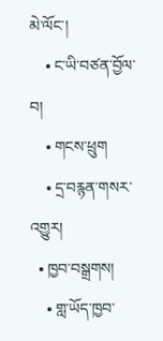མེ་ལོང་།
    • ང་ཡི་བཙན་བྱོལ་བ།
    • གངས་ཕྲུག
    • དྲ་བརྙན་གསར་འགྱུར།
  • ཁྱབ་བསྒྲགས།
    • གླ་ཡོད་ཁྱབ་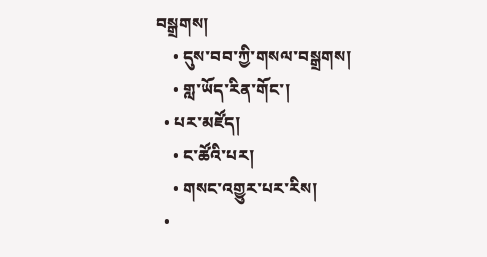བསྒྲགས།
    • དུས་བབ་ཀྱི་གསལ་བསྒྲགས།
    • གླ་ཡོད་རིན་གོང་།
  • པར་མཛོད།
    • ང་ཚོའི་པར།
    • གསང་འགྱུར་པར་རིས།
  •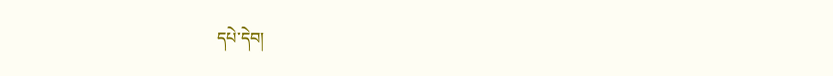དཔེ་དེབ།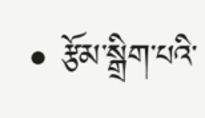• རྩོམ་སྒྲིག་པའི་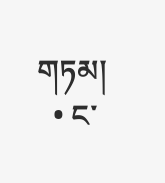གཏམ།
  • ང་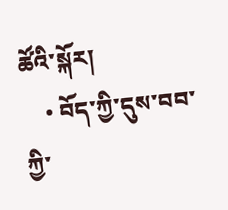ཚོའི་སྐོར།
    • བོད་ཀྱི་དུས་བབ་ཀྱི་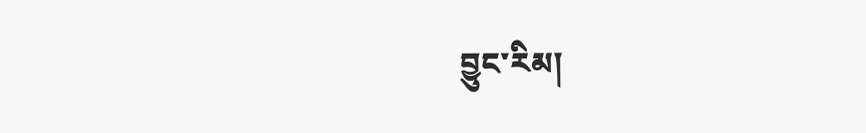བྱུང་རིམ།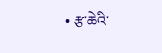• རྩ་ཆེའི་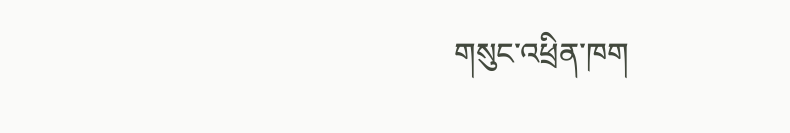གསུང་འཕྲིན་ཁག